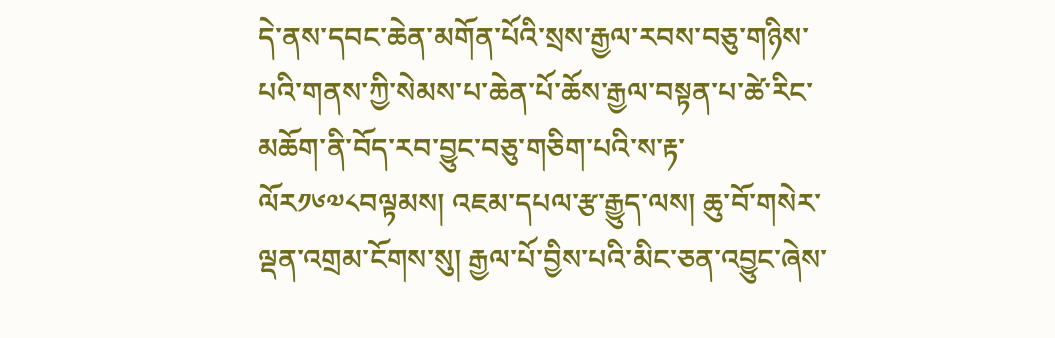དེ་ནས་དབང་ཆེན་མགོན་པོའི་སྲས་རྒྱལ་རབས་བཅུ་གཉིས་པའི་གནས་ཀྱི་སེམས་པ་ཆེན་པོ་ཆོས་རྒྱལ་བསྟན་པ་ཚེ་རིང་མཆོག་ནི་བོད་རབ་བྱུང་བཅུ་གཅིག་པའི་ས་རྟ་ལོར༡༦༧༨བལྟམས། འཇམ་དཔལ་རྩ་རྒྱུད་ལས། ཆུ་བོ་གསེར་ལྡན་འགྲམ་ངོགས་སུ། རྒྱལ་པོ་བྱིས་པའི་མིང་ཅན་འབྱུང་ཞེས་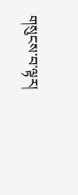གསུངས་བ་ལྟར།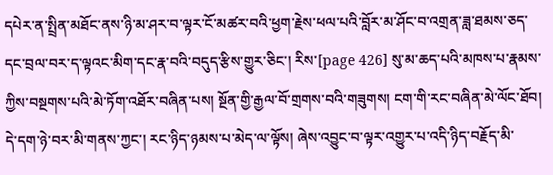དཔེར་ན་སྤྲིན་མཐོང་ནས་ཉི་མ་ཤར་བ་ལྟར་ངོ་མཚར་བའི་ཕྱག་རྗེས་ཕལ་པའི་བློར་མ་ཤོང་བ་འགྲན་ཟླ་ཐམས་ཅད་དང་བྲལ་བར་ད་ལྟའང་མིག་དང་རྣ་བའི་བདུད་རྩིས་གྱུར་ཅིང་། རིས་[page 426] སུ་མ་ཆད་པའི་མཁས་པ་རྣམས་ཀྱིས་བསྔགས་པའི་མེ་ཏོག་འཐོར་བཞིན་པས། སྔོན་གྱི་རྒྱལ་བོ་གྲགས་བའི་གཟུགས། ངག་གི་རང་བཞིན་མེ་ལོང་ཐོབ། དེ་དག་ཉེ་བར་མི་གནས་ཀྱང་། རང་ཉིད་ཉམས་པ་མེད་ལ་ལྟོས། ཞེས་འབྱུང་བ་ལྟར་འགྱུར་པ་འདི་ཉིད་བརྗོད་མི་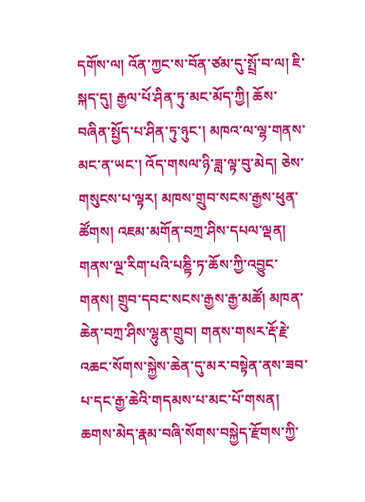དགོས་ལ། འོན་ཀྱང་ས་བོན་ཙམ་དུ་སྤྲོ་བ་ལ། ཇི་སྐད་དུ། རྒྱལ་པོ་ཤིན་ཏུ་མང་མོད་ཀྱི། ཆོས་བཞིན་སྤྱོད་པ་ཤིན་ཏུ་ཉུང་། མཁའ་ལ་ལྷ་གནས་མང་ན་ཡང་། འོད་གསལ་ཉི་ཟླ་ལྟ་བུ་མེད། ཅེས་གསུངས་པ་ལྟར། མཁས་གྲུབ་སངས་རྒྱས་ཕུན་ཚོགས། འཇམ་མགོན་བཀྲ་ཤིས་དཔལ་ལྡན། གནས་ལྔ་རིག་པའི་པཎྟི་ཏ་ཆོས་ཀྱི་འབྱུང་གནས། གྲུབ་དབང་སངས་རྒྱས་རྒྱ་མཚོ། མཁན་ཆེན་བཀྲ་ཤིས་ལྷུན་གྲུབ། གནས་གསར་རྡོ་རྗེ་འཆང་སོགས་སྐྱེས་ཆེན་དུ་མར་བསྟེན་ནས་ཟབ་པ་དང་རྒྱ་ཆེའི་གདམས་པ་མང་པོ་གསན། ཆགས་མེད་རྣམ་བཞི་སོགས་བསྐྱེད་རྫོགས་ཀྱི་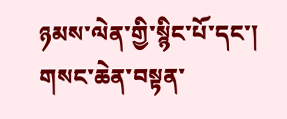ཉམས་ལེན་གྱི་སྙིང་པོ་དང་། གསང་ཆེན་བསྟན་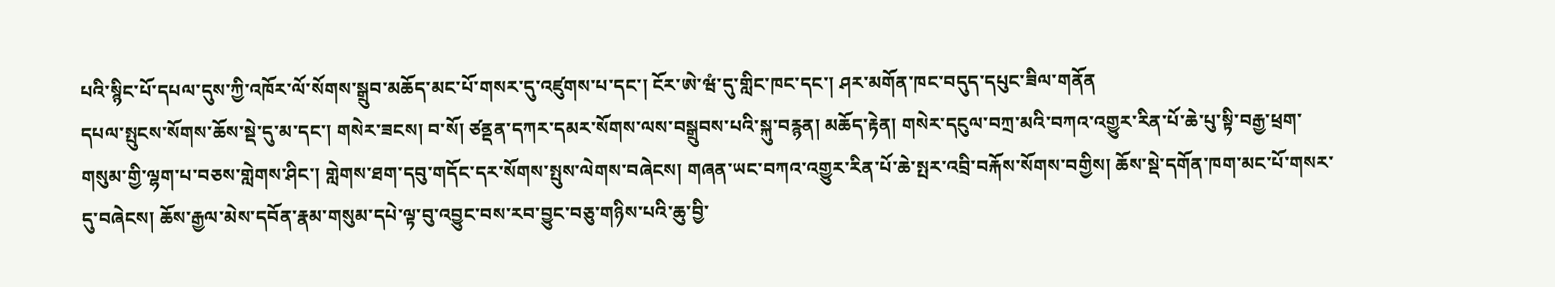པའི་སྙིང་པོ་དཔལ་དུས་ཀྱི་འཁོར་ལོ་སོགས་སྒྲུབ་མཆོད་མང་པོ་གསར་དུ་འཛུགས་པ་དང་། ངོར་ཨེ་ཝཾ་དུ་གླིང་ཁང་དང་། ཤར་མགོན་ཁང་བདུད་དཔུང་ཟིལ་གནོན
དཔལ་སྤུངས་སོགས་ཆོས་སྡེ་དུ་མ་དང་། གསེར་ཟངས། བ་སོ། ཙནྡན་དཀར་དམར་སོགས་ལས་བསྒྲུབས་པའི་སྐུ་བརྙན། མཆོད་རྟེན། གསེར་དངུལ་བཀྲ་མའི་བཀའ་འགྱུར་རིན་པོ་ཆེ་པུ་སྟི་བརྒྱ་ཕྲག་གསུམ་གྱི་ལྷག་པ་བཅས་གླེགས་ཤིང་། གླེགས་ཐག་དབུ་གདོང་དར་སོགས་སྤུས་ལེགས་བཞེངས། གཞན་ཡང་བཀའ་འགྱུར་རིན་པོ་ཆེ་སྤར་འབྲི་བརྐོས་སོགས་བགྱིས། ཆོས་སྡེ་དགོན་ཁག་མང་པོ་གསར་དུ་བཞེངས། ཆོས་རྒྱལ་མེས་དབོན་རྣམ་གསུམ་དཔེ་ལྟ་བུ་འབྱུང་བས་རབ་བྱུང་བཅུ་གཉིས་པའི་ཆུ་བྱི་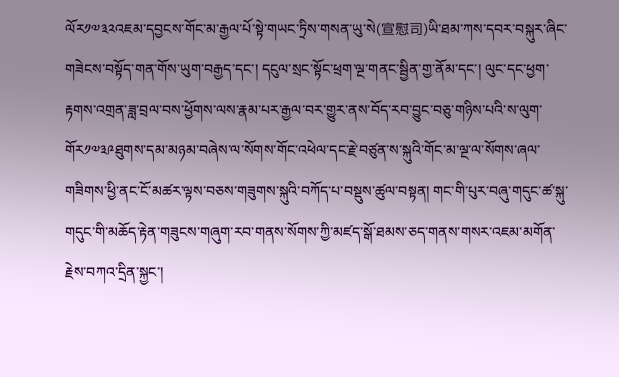ལོར༡༧༣༢འཇམ་དབྱངས་གོང་མ་རྒྱལ་པོ་སྟེ་གཡང་ཏྲིས་གསན་ཡུ་སེ(宣慰司)ཡི་ཐམ་ཀས་དབར་བསྐུར་ཞིང་གཟེངས་བསྟོད་གན་གོས་ཡུག་བརྒྱད་དང་། དངུལ་སྲང་སྟོང་ཕྲག་ལྔ་གནང་སྦྱིན་གྱ་ནོམ་དང་། ལུང་དང་ཕྱག་རྟགས་འགྲན་ཟླ་བྲལ་བས་ཕྱོགས་ལས་རྣམ་པར་རྒྱལ་བར་གྱུར་ནས་བོད་རབ་བྱུང་བཅུ་གཉིས་པའི་ས་ལུག་གོར༡༧༣༩ཐུགས་དམ་མཉམ་བཞེས་ལ་སོགས་གོང་འཕེལ་དང་རྗེ་བཙུན་ས་སྐུའི་གོང་མ་ལྔ་ལ་སོགས་ཞལ་གཟིགས་ཕྱི་ནང་ངོ་མཚར་ལྟས་བཅས་གཟུགས་སྐུའི་བཀོད་པ་བསྡུས་ཚུལ་བསྟན། གང་གི་པུར་བཞུ་གདུང་ཚ་སྐུ་གདུང་གི་མཆོད་རྟེན་གཟུངས་གཞུག་རབ་གནས་སོགས་ཀྱི་མཛད་སྒོ་ཐམས་ཅད་གནས་གསར་འཇམ་མགོན་རྗེས་བཀའ་དྲིན་སྐྱང་།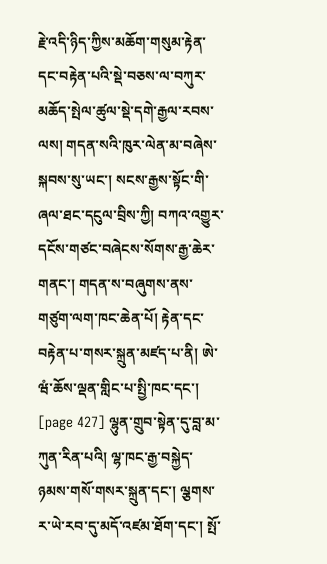རྗེ་འདི་ཉིད་ཀྱིས་མཆོག་གསུམ་རྟེན་དང་བརྟེན་པའི་སྡེ་བཅས་ལ་བཀུར་མཆོད་སྤེལ་ཚུལ་སྡེ་དགེ་རྒྱལ་རབས་ལས། གདན་སའི་ཁུར་ལེན་མ་བཞེས་སྐབས་སུ་ཡང་། སངས་རྒྱས་སྟོང་གི་ཞལ་ཐང་དངུལ་བྲིས་ཀྱི། བཀའ་འགྱུར་དངོས་གཙང་བཞེངས་སོགས་རྒྱ་ཆེར་གནང་། གདན་ས་བཞུགས་ནས་གཙུག་ལག་ཁང་ཆེན་པོ། རྟེན་དང་བརྟེན་པ་གསར་སྐྲུན་མཛད་པ་ནི། ཨེ་ཝཾ་ཆོས་ལྡན་གླིང་པ་སྤྱི་ཁང་དང་། [page 427] ལྷུན་གྲུབ་སྟེན་དུ་བླ་མ་ཀུན་རིན་པའི། ལྷ་ཁང་རྒྱ་བསྐྱེད་ཉམས་གསོ་གསར་སྐྲུན་དང་། ལྕགས་ར་ཡེ་རབ་དུ་མདོ་འཛམ་ཐོག་དང་། སྤོ་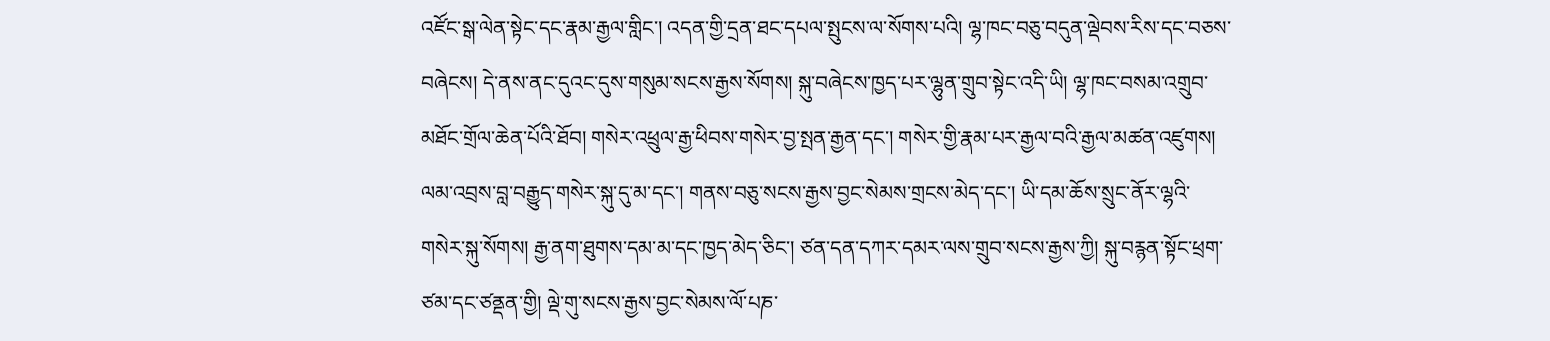འཛོང་སྒ་ལེན་སྟེང་དང་རྣམ་རྒྱལ་གླིང་། འདན་གྱི་དྲན་ཐང་དཔལ་སྤུངས་ལ་སོགས་པའི། ལྷ་ཁང་བཅུ་བདུན་ལྡེབས་རིས་དང་བཅས་བཞེངས། དེ་ནས་ནང་དུའང་དུས་གསུམ་སངས་རྒྱས་སོགས། སྐུ་བཞེངས་ཁྱད་པར་ལྷུན་གྲུབ་སྟེང་འདི་ཡི། ལྷ་ཁང་བསམ་འགྲུབ་མཐོང་གྲོལ་ཆེན་པོའི་ཐོབ། གསེར་འཕྲུལ་རྒྱ་ཕིབས་གསེར་བྱ་སྤན་རྒྱན་དང་། གསེར་གྱི་རྣམ་པར་རྒྱལ་བའི་རྒྱལ་མཚན་འཛུགས། ལམ་འབྲས་བླ་བརྒྱུད་གསེར་སྐུ་དུ་མ་དང་། གནས་བཅུ་སངས་རྒྱས་བྱང་སེམས་གྲངས་མེད་དང་། ཡི་དམ་ཆོས་སྲུང་ནོར་ལྷའི་གསེར་སྐུ་སོགས། རྒྱ་ནག་ཐུགས་དམ་མ་དང་ཁྱད་མེད་ཅིང་། ཙན་དན་དཀར་དམར་ལས་གྲུབ་སངས་རྒྱས་ཀྱི། སྐུ་བརྙན་སྟོང་ཕྲག་ཙམ་དང་ཙནྡན་གྱི། ལྡེ་གུ་སངས་རྒྱས་བྱང་སེམས་ལོ་པཎ་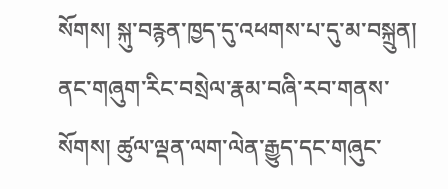སོགས། སྐུ་བརྙན་ཁྱད་དུ་འཕགས་པ་དུ་མ་བསྐྲུན། ནང་གཞུག་རིང་བསྲེལ་རྣམ་བཞི་རབ་གནས་སོགས། ཚུལ་ལྡན་ལག་ལེན་རྒྱུད་དང་གཞུང་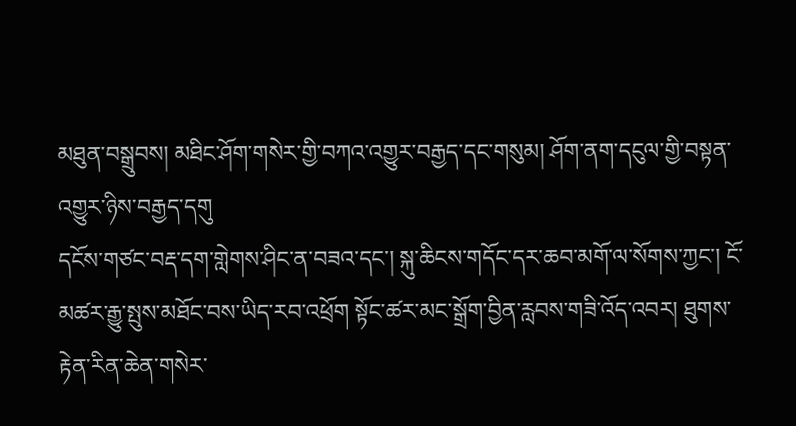མཐུན་བསྒྲུབས། མཐིང་ཤོག་གསེར་གྱི་བཀའ་འགྱུར་བརྒྱད་དང་གསུམ། ཤོག་ནག་དངུལ་གྱི་བསྟན་འགྱུར་ཉིས་བརྒྱད་དགུ
དངོས་གཙང་བརྡ་དག་གླེགས་ཤིང་ན་བཟའ་དང་། སྐུ་ཆིངས་གདོང་དར་ཆབ་མགོ་ལ་སོགས་ཀྱང་། ངོ་མཚར་རྒྱུ་སྤུས་མཐོང་བས་ཡིད་རབ་འཕྲོག སྟོང་ཚར་མང་སྒྲོག་བྱིན་རླབས་གཟི་འོད་འབར། ཐུགས་རྟེན་རིན་ཆེན་གསེར་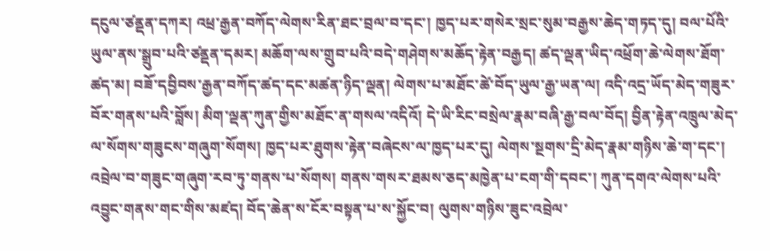དངུལ་ཙནྡན་དཀར། འཕྲ་རྒྱན་བཀོད་ལེགས་རིན་ཐང་བྲལ་བ་དང་། ཁྱད་པར་གསེར་སྲང་སུམ་བརྒྱས་ཆེད་གཏད་དུ། བལ་པོའི་ཡུལ་ནས་སྒྲུབ་པའི་ཙནྡན་དམར། མཆོག་ལས་གྲུབ་པའི་བདེ་གཤེགས་མཆོད་རྟེན་བརྒྱད། ཚད་ལྡན་ཡིད་འཕྲོག་ཆེ་ལེགས་ཐོག་ཚད་མ། བཟོ་དབྱིབས་རྒྱན་བཀོད་ཚད་དང་མཚན་ཉིད་ལྡན། ལེགས་པ་མཐོང་ཚེ་བོད་ཡུལ་རྒྱ་ཡན་ལ། འདི་འདྲ་ཡོད་མེད་གཟུར་བོར་གནས་པའི་བློས། མིག་ལྡན་ཀུན་གྱིས་མཐོང་ན་གསལ་འདིའོ། དེ་ཡི་རིང་བསྲེལ་རྣམ་བཞི་རྒྱ་བལ་བོད། བྱིན་རྟེན་འཁྲུལ་མེད་ལ་སོགས་གཟུངས་གཞུག་སོགས། ཁྱད་པར་ཐུགས་རྟེན་བཞེངས་ལ་ཁྱད་པར་དུ། ལེགས་སྔགས་དྲི་མེད་རྣམ་གཉིས་ཆེ་ག་དང་། འབྲེལ་བ་གཟུང་གཞུག་རབ་ཏུ་གནས་པ་སོགས། གནས་གསར་ཐམས་ཅད་མཁྱེན་པ་ངག་གི་དབང་། ཀུན་དགའ་ལེགས་པའི་འབྱུང་གནས་གང་གིས་མཛད། བོད་ཆེན་ས་ངོར་བསྟན་པ་ས་སྐྱོང་བ། ལུགས་གཉིས་ཟུང་འབྲེལ་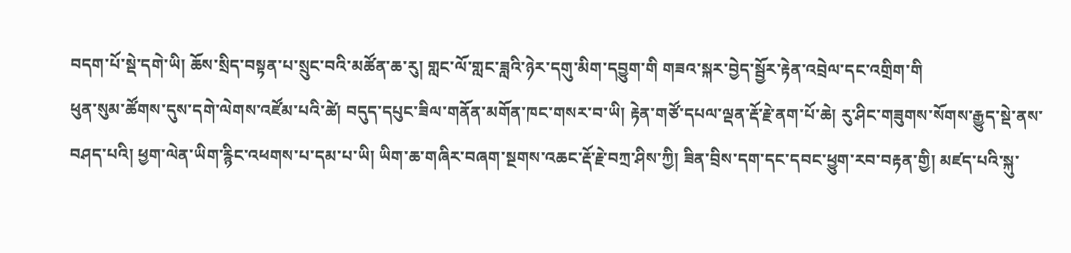བདག་པོ་སྡེ་དགེ་ཡི། ཆོས་སྲིད་བསྟན་པ་སྲུང་བའི་མཚོན་ཆ་རུ། གླང་ལོ་གླང་ཟླའི་ཉེར་དགུ་མིག་དབྱུག་གི གཟའ་སྐར་བྱེད་སྦྱོར་རྟེན་འབྲེལ་དང་འགྲིག་གི
ཕུན་སུམ་ཚོགས་དུས་དགེ་ལེགས་འཛོམ་པའི་ཚེ། བདུད་དཔུང་ཟིལ་གནོན་མགོན་ཁང་གསར་བ་ཡི། རྟེན་གཙོ་དཔལ་ལྡན་རྡོ་རྗེ་ནག་པོ་ཆེ། རུ་ཤིང་གཟུགས་སོགས་རྒྱུད་སྡེ་ནས་བཤད་པའི། ཕྱག་ལེན་ཡིག་རྙིང་འཕགས་པ་དམ་པ་ཡི། ཡིག་ཆ་གཞིར་བཞག་སྔགས་འཆང་རྡོ་རྗེ་བཀྲ་ཤིས་ཀྱི། ཟིན་བྲིས་དག་དང་དབང་ཕྱུག་རབ་བརྟན་གྱི། མཛད་པའི་སྐུ་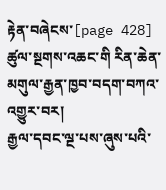རྟེན་བཞེངས་[page 428] ཚུལ་སྔགས་འཆང་གི རིན་ཆེན་མགུལ་རྒྱན་ཁྱབ་བདག་བཀའ་འགྱུར་བར།
རྒྱལ་དབང་ལྔ་པས་ཞུས་པའི་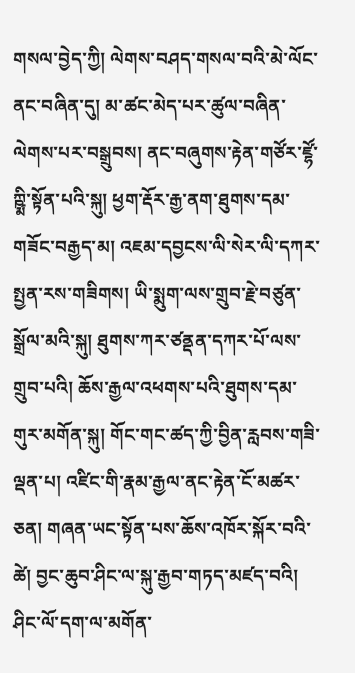གསལ་བྱེད་ཀྱི། ལེགས་བཤད་གསལ་བའི་མེ་ལོང་ནང་བཞིན་དུ། མ་ཚང་མེད་པར་ཚུལ་བཞིན་ལེགས་པར་བསྒྲུབས། ནང་བཞུགས་རྟེན་གཙོར་ཛྷོ་ཀྵྨི་སྟོན་པའི་སྐུ། ཕྱག་རྡོར་རྒྱ་ནག་ཐུགས་དམ་གཟོང་བརྒྱད་མ། འཇམ་དབྱངས་ལི་སེར་ལི་དཀར་སྤྱན་རས་གཟིགས། ཡི་སྨུག་ལས་གྲུབ་རྗེ་བཙུན་སྒྲོལ་མའི་སྐུ། ཐུགས་ཀར་ཙནྡན་དཀར་པོ་ལས་གྲུབ་པའི། ཆོས་རྒྱལ་འཕགས་པའི་ཐུགས་དམ་གུར་མགོན་སྐུ། གོང་གང་ཚད་ཀྱི་བྱིན་རླབས་གཟི་ལྡན་པ། འཛིང་གི་རྣམ་རྒྱལ་ནང་རྟེན་ངོ་མཚར་ཅན། གཞན་ཡང་སྟོན་པས་ཆོས་འཁོར་སྐོར་བའི་ཚེ། བྱང་ཆུབ་ཤིང་ལ་སྐུ་རྒྱབ་གཏད་མཛད་བའི། ཤིང་ལོ་དག་ལ་མགོན་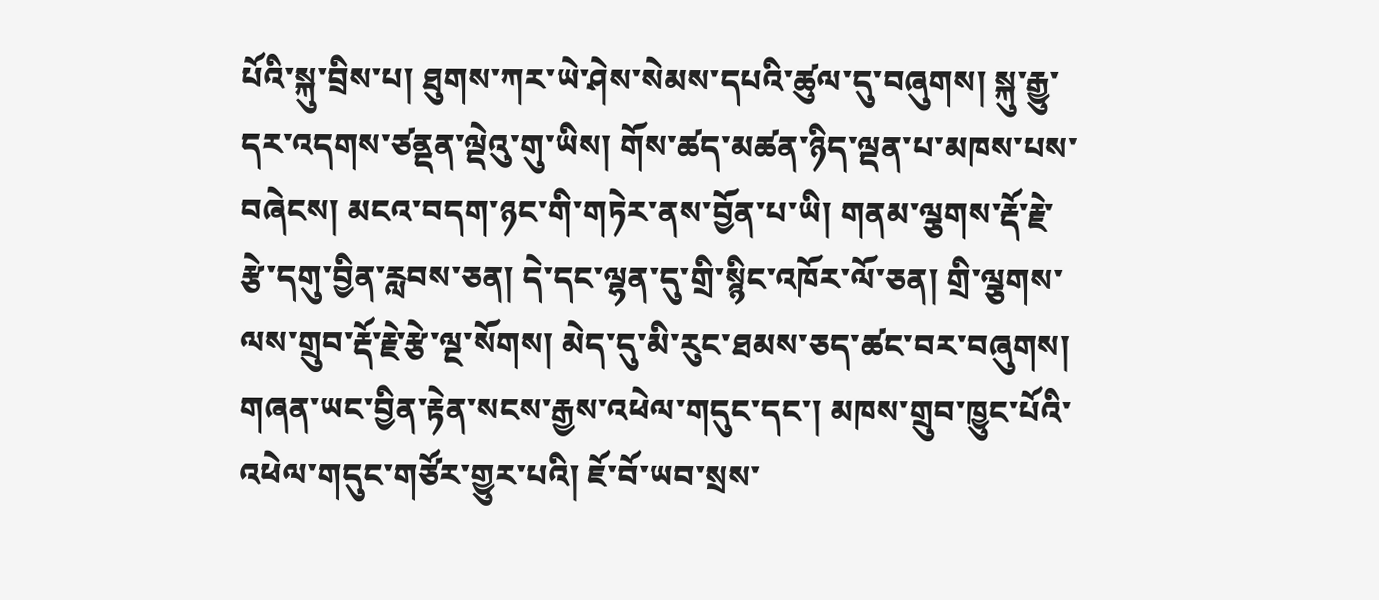པོའི་སྐུ་བྲིས་པ། ཐུགས་ཀར་ཡེ་ཤེས་སེམས་དཔའི་ཚུལ་དུ་བཞུགས། སྐུ་རྒྱུ་དར་འདགས་ཙནྡན་ལྡེའུ་གུ་ཡིས། གོས་ཚད་མཚན་ཉིད་ལྡན་པ་མཁས་པས་བཞེངས། མངའ་བདག་ཉང་གི་གཏེར་ནས་བྱོན་པ་ཡི། གནམ་ལྕགས་རྡོ་རྗེ་རྩེ་དགུ་བྱིན་རླབས་ཅན། དེ་དང་ལྷན་དུ་གྲི་སྙིང་འཁོར་ལོ་ཅན། གྲི་ལྕགས་ལས་གྲུབ་རྡོ་རྗེ་རྩེ་ལྔ་སོགས། མེད་དུ་མི་རུང་ཐམས་ཅད་ཚང་བར་བཞུགས། གཞན་ཡང་བྱིན་རྟེན་སངས་རྒྱས་འཕེལ་གདུང་དང་། མཁས་གྲུབ་ཁྱུང་པོའི་འཕེལ་གདུང་གཙོར་གྱུར་པའི། ཇོ་བོ་ཡབ་སྲས་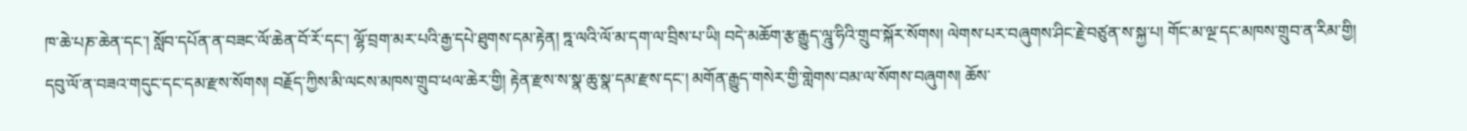ཁ་ཆེ་པཎ་ཆེན་དང་། སློབ་དཔོན་ན་བཟང་ལོ་ཆེན་བོ་རོ་དང་། ལྷོ་བྲག་མར་པའི་རྒྱ་དཔེ་ཐུགས་དམ་རྟེན། ཏྰ་ལའི་ལོ་མ་དག་ལ་བྲིས་པ་ཡི། བདེ་མཆོག་རྩ་རྒྱུད་ལྰུ་ཧིའི་གྲུབ་སྐོར་སོགས། ལེགས་པར་བཞུགས་ཤིང་རྗེ་བཙུན་ས་སྐྱ་པ། གོང་མ་ལྔ་དང་མཁས་གྲུབ་ན་རིམ་གྱི། དབུ་ལོ་ན་བཟའ་གདུང་དང་དམ་རྫས་སོགས། བརྗོད་ཀྱིས་མི་ལངས་མཁས་གྲུབ་ཕལ་ཆེར་གྱི། རྟེན་རྫས་ས་སྣ་ཆུ་སྣ་དམ་རྫས་དང་། མགོན་རྒྱུད་གསེར་གྱི་གླེགས་བམ་ལ་སོགས་བཞུགས། ཆོས་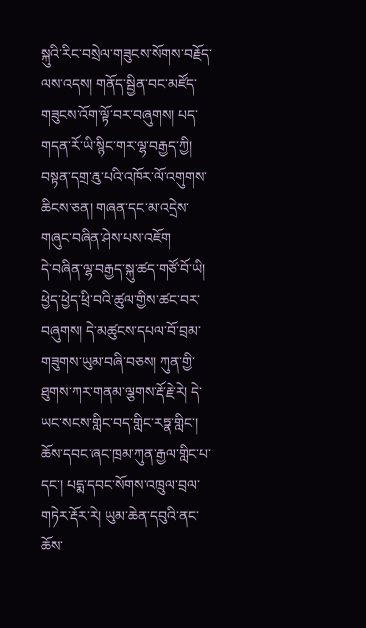སྐུའི་རིང་བསྲེལ་གཟུངས་སོགས་བརྗོད་ལས་འདས། གནོད་སྦྱིན་བང་མཛོད་གཟུངས་འོག་ལྟོ་བར་བཞུགས། པད་གདན་རོ་ཡི་སྙིང་གར་ལྷ་བརྒྱད་ཀྱི། བསྟན་དགྲ་རྰུ་པའི་འཁོར་ལོ་འགུགས་ཆིངས་ཅན། གཞན་དང་མ་འདྲེས་གཞུང་བཞིན་ཤེས་པས་འཇོག
དེ་བཞིན་ལྷ་བརྒྱད་སྐུ་ཚད་གཙོ་བོ་ཡི། ཕྱེད་ཕྱེད་ཕྲི་བའི་ཚུལ་གྱིས་ཚང་བར་བཞུགས། དེ་མཚུངས་དཔལ་བོ་བྲམ་གཟུགས་ཡུམ་བཞི་བཅས། ཀུན་གྱི་ཐུགས་ཀར་གནམ་ལྕགས་རྡོ་རྗེ་རེ། དེ་ཡང་སངས་གླིང་བད་གླིང་རཏྣ་གླིང་། ཆོས་དབང་ཞང་ཁྲམ་ཀུན་རྒྱལ་གླིང་པ་དང་། པདྨ་དབང་སོགས་འཁྲུལ་བྲལ་གཏེར་རྡོར་རེ། ཡུམ་ཆེན་དབུའི་ནང་ཆོས་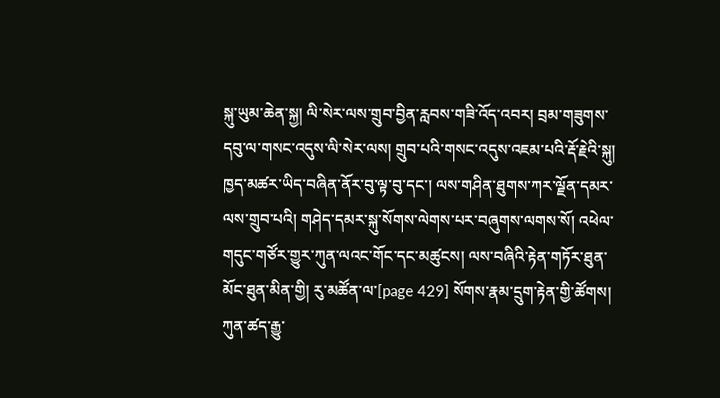སྐུ་ཡུམ་ཆེན་སྐྱ། ལི་སེར་ལས་གྲུབ་བྱིན་རླབས་གཟི་འོད་འབར། བྲམ་གཟུགས་དབུ་ལ་གསང་འདུས་ལི་སེར་ལས། གྲུབ་པའི་གསང་འདུས་འཇམ་པའི་རྡོ་རྗེའི་སྐུ། ཁྱད་མཚར་ཡིད་བཞིན་ནོར་བུ་ལྟ་བུ་དང་། ལས་གཤིན་ཐུགས་ཀར་ལྗོན་དམར་ལས་གྲུབ་པའི། གཤེད་དམར་སྐུ་སོགས་ལེགས་པར་བཞུགས་ལགས་སོ། འཕེལ་གདུང་གཙོར་གྱུར་ཀུན་ལའང་གོང་དང་མཚུངས། ལས་བཞིའི་རྟེན་གཏོར་ཐུན་མོང་ཐུན་མིན་གྱི། རུ་མཚོན་ལ་[page 429] སོགས་རྣམ་དྲུག་རྟེན་གྱི་ཚོགས། ཀུན་ཚད་རྒྱུ་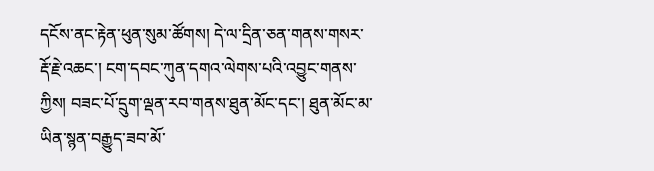དངོས་ནང་རྟེན་ཕུན་སུམ་ཚོགས། དེ་ལ་དྲིན་ཅན་གནས་གསར་རྡོ་རྗེ་འཆང་། ངག་དབང་ཀུན་དགའ་ལེགས་པའི་འབྱུང་གནས་ཀྱིས། བཟང་པོ་དྲུག་ལྡན་རབ་གནས་ཐུན་མོང་དང་། ཐུན་མོང་མ་ཡིན་སྙན་བརྒྱུད་ཟབ་མོ་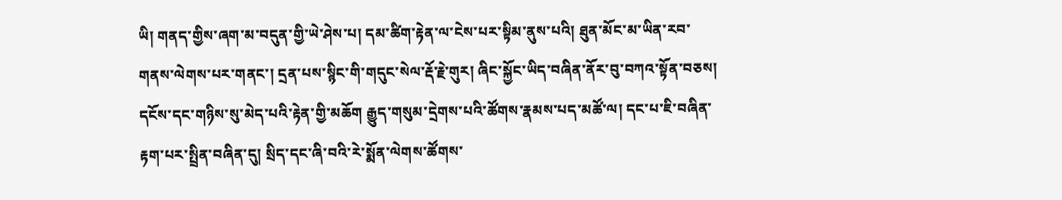ཡི། གནད་གྱིས་ཞག་མ་བདུན་གྱི་ཡེ་ཤེས་པ། དམ་ཚིག་རྟེན་ལ་ངེས་པར་སྟིམ་ནུས་པའི། ཐུན་མོང་མ་ཡིན་རབ་གནས་ལེགས་པར་གནང་། དྲན་པས་སྙིང་གི་གདུང་སེལ་རྡོ་རྗེ་གུར། ཞིང་སྐྱོང་ཡིད་བཞིན་ནོར་བུ་བཀའ་སྟོན་བཅས། དངོས་དང་གཉིས་སུ་མེད་པའི་རྟེན་གྱི་མཆོག རྒྱུད་གསུམ་དྲེགས་པའི་ཚོགས་རྣམས་པད་མཚོ་ལ། དང་པ་ཇི་བཞིན་རྟག་པར་སྤྲིན་བཞིན་དུ། སྲིད་དང་ཞི་བའི་རེ་སྨོན་ལེགས་ཚོགས་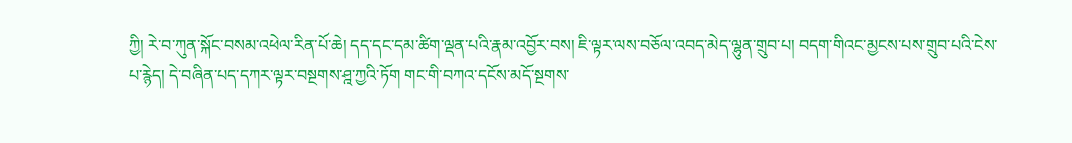ཀྱི། རེ་བ་ཀུན་སྐོང་བསམ་འཕེལ་རིན་པོ་ཆེ། དད་དང་དམ་ཚིག་ལྡན་པའི་རྣམ་འབྱོར་བས། ཇི་ལྟར་ལས་བཅོལ་འབད་མེད་ལྷུན་གྲུབ་པ། བདག་གིའང་མྱངས་པས་གྲུབ་པའི་ངེས་པ་རྙེད། དེ་བཞིན་པད་དཀར་ལྟར་བསྔགས་ཤྰ་ཀྱའི་ཏོག གང་གི་བཀའ་དངོས་མདོ་སྔགས་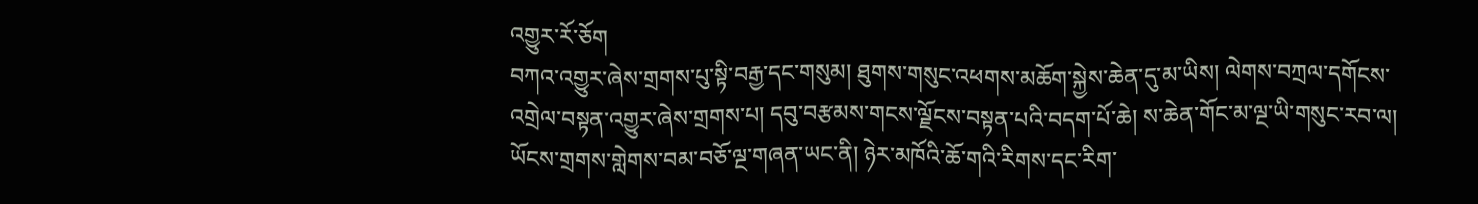འགྱུར་རོ་ཅོག
བཀའ་འགྱུར་ཞེས་གྲགས་པུ་སྟི་བརྒྱ་དང་གསུམ། ཐུགས་གསུང་འཕགས་མཆོག་སྐྱེས་ཆེན་དུ་མ་ཡིས། ལེགས་བཀྲལ་དགོངས་འགྲེལ་བསྟན་འགྱུར་ཞེས་གྲགས་པ། དབུ་བརྩམས་གངས་ལྗོངས་བསྟན་པའི་བདག་པོ་ཆེ། ས་ཆེན་གོང་མ་ལྔ་ཡི་གསུང་རབ་ལ། ཡོངས་གྲགས་གླེགས་བམ་བཅོ་ལྔ་གཞན་ཡང་ནི། ཉེར་མཁོའི་ཆོ་གའི་རིགས་དང་རིག་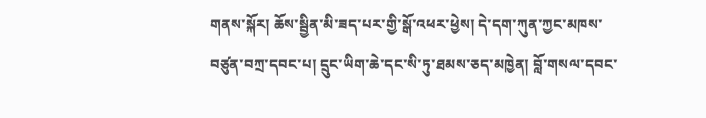གནས་སྐོར། ཆོས་སྦྱིན་མི་ཟད་པར་གྱི་སྒོ་འཕར་ཕྱེས། དེ་དག་ཀུན་ཀྱང་མཁས་བཙུན་བཀྲ་དབང་པ། དྲུང་ཡིག་ཆེ་དང་སི་ཏུ་ཐམས་ཅད་མཁྱེན། བློ་གསལ་དབང་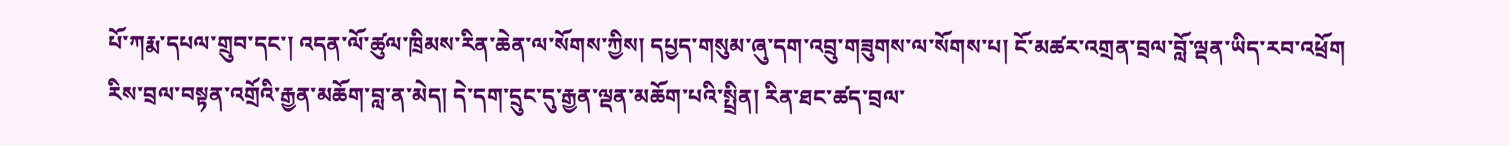པོ་ཀརྨ་དཔལ་གྲུབ་དང་། འདན་ལོ་ཚུལ་ཁྲིམས་རིན་ཆེན་ལ་སོགས་ཀྱིས། དཔྱད་གསུམ་ཞུ་དག་འབྲུ་གཟུགས་ལ་སོགས་པ། ངོ་མཚར་འགྲན་བྲལ་བློ་ལྡན་ཡིད་རབ་འཕྲོག
རིས་བྲལ་བསྟན་འགྲོའི་རྒྱན་མཆོག་བླ་ན་མེད། དེ་དག་དྲུང་དུ་རྒྱན་ལྡན་མཆོག་པའི་སྤྲིན། རིན་ཐང་ཚད་བྲལ་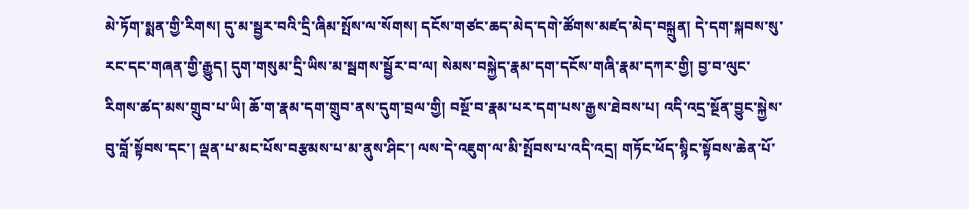མེ་ཏོག་སྨན་གྱི་རིགས། དུ་མ་སྦྱར་བའི་དྲི་ཞིམ་སྤོས་ལ་སོགས། དངོས་གཙང་ཆད་མེད་དགེ་ཚོགས་མཛད་མེད་བསྐྲུན། དེ་དག་སྐབས་སུ་རང་དང་གཞན་གྱི་རྒྱུད། དུག་གསུམ་དྲི་ཡིས་མ་སྦགས་སྦྱོར་བ་ལ། སེམས་བསྐྱེད་རྣམ་དག་དངོས་གཞི་རྣམ་དཀར་གྱི། བྱ་བ་ལུང་རིགས་ཚད་མས་གྲུབ་པ་ཡི། ཆོ་ག་རྣམ་དག་གྲུབ་ནས་དུག་བྲལ་གྱི། བསྔོ་བ་རྣམ་པར་དག་པས་རྒྱས་ཐེབས་པ། འདི་འདྲ་སྔོན་བྱུང་སྐྱེས་བུ་བློ་སྟོབས་དང་། ལྡན་པ་མང་པོས་བརྩམས་པ་མ་ནུས་ཤིང་། ལས་དེ་འཇུག་ལ་མི་སྤོབས་པ་འདི་འདྲ། གཏོང་ཕོད་སྙིང་སྟོབས་ཆེན་པོ་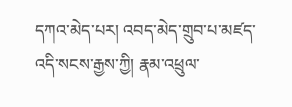དཀའ་མེད་པར། འབད་མེད་གྲུབ་པ་མཛད་འདི་སངས་རྒྱས་ཀྱི། རྣམ་འཕྲུལ་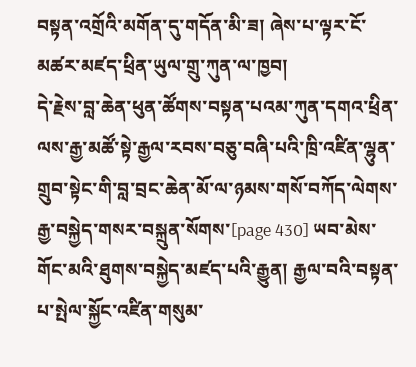བསྟན་འགྲོའི་མགོན་དུ་གདོན་མི་ཟ། ཞེས་པ་ལྟར་ངོ་མཚར་མཛད་ཕྲིན་ཡུལ་གྲུ་ཀུན་ལ་ཁྱབ།
དེ་རྗེས་བླ་ཆེན་ཕུན་ཚོགས་བསྟན་པའམ་ཀུན་དགའ་ཕྲིན་ལས་རྒྱ་མཚོ་སྟེ་རྒྱལ་རབས་བཅུ་བཞི་པའི་ཁྲི་འཛིན་ལྷུན་གྲུབ་སྟེང་གི་བླ་བྲང་ཆེན་མོ་ལ་ཉམས་གསོ་བཀོད་ལེགས་རྒྱ་བསྐྱེད་གསར་བསྐྲུན་སོགས་[page 430] ཡབ་མེས་གོང་མའི་ཐུགས་བསྐྱེད་མཛད་པའི་རྒྱུན། རྒྱལ་བའི་བསྟན་པ་སྤེལ་སྐྱོང་འཛིན་གསུམ་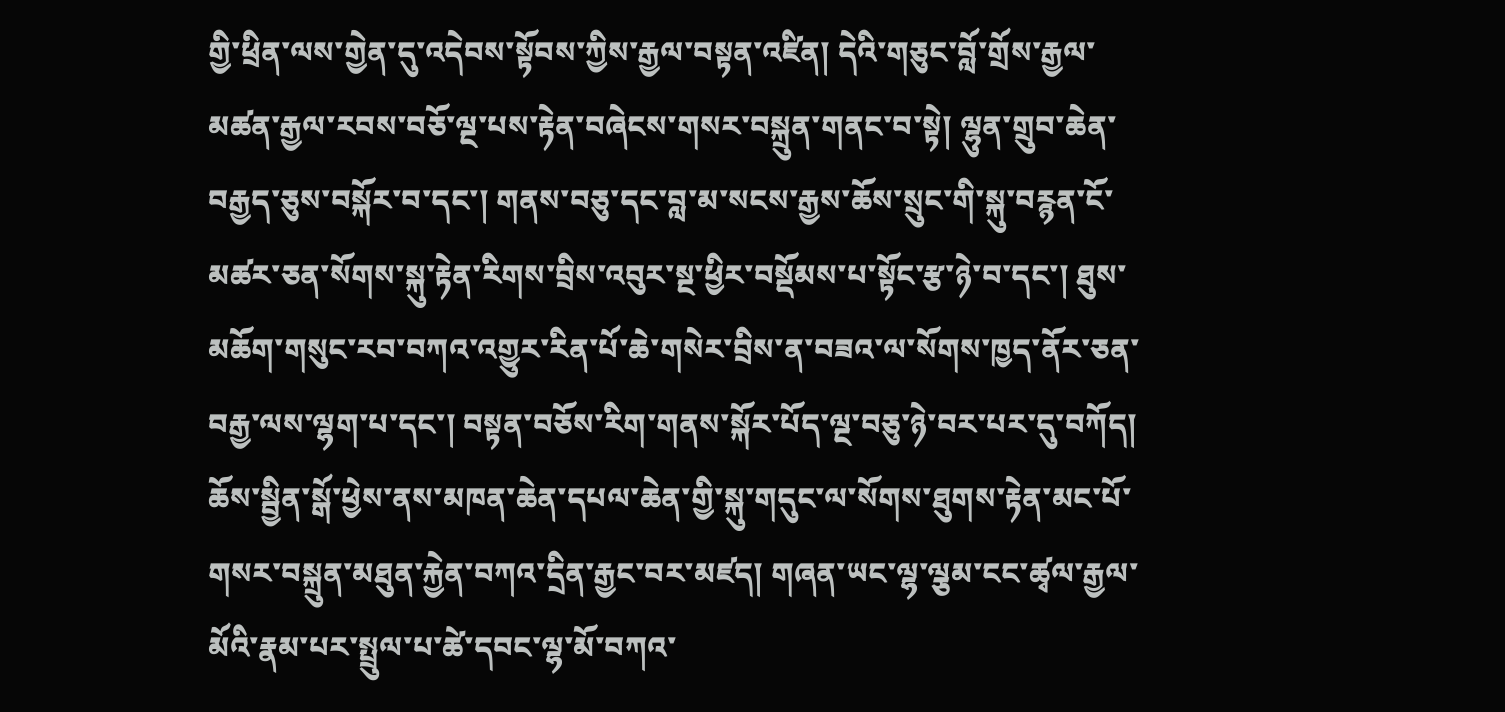གྱི་ཕྲིན་ལས་གྱེན་དུ་འདེབས་སྟོབས་ཀྱིས་རྒྱལ་བསྟན་འཛིན། དེའི་གཅུང་བློ་གྲོས་རྒྱལ་མཚན་རྒྱལ་རབས་བཅོ་ལྔ་པས་རྟེན་བཞེངས་གསར་བསྐྲུན་གནང་བ་སྟེ། ལྷུན་གྲུབ་ཆེན་བརྒྱད་ཅུས་བསྐོར་བ་དང་། གནས་བཅུ་དང་བླ་མ་སངས་རྒྱས་ཆོས་སྲུང་གི་སྐུ་བརྙན་ངོ་མཚར་ཅན་སོགས་སྐུ་རྟེན་རིགས་བྲིས་འབུར་སྔ་ཕྱིར་བསྡོམས་པ་སྟོང་རྩ་ཉེ་བ་དང་། ཐུས་མཆོག་གསུང་རབ་བཀའ་འགྱུར་རིན་པོ་ཆེ་གསེར་བྲིས་ན་བཟའ་ལ་སོགས་ཁྱད་ནོར་ཅན་བརྒྱ་ལས་ལྷག་པ་དང་། བསྟན་བཅོས་རིག་གནས་སྐོར་པོད་ལྔ་བཅུ་ཉེ་བར་པར་དུ་བཀོད། ཆོས་སྦྱིན་སྒོ་ཕྱེས་ནས་མཁན་ཆེན་དཔལ་ཆེན་གྱི་སྐུ་གདུང་ལ་སོགས་ཐུགས་རྟེན་མང་པོ་གསར་བསྐྲུན་མཐུན་རྐྱེན་བཀའ་དྲིན་རྒྱང་བར་མཛད། གཞན་ཡང་ལྷ་ལྕམ་ངང་ཚྭལ་རྒྱལ་མོའི་རྣམ་པར་སྤྲུལ་པ་ཚེ་དབང་ལྷ་མོ་བཀའ་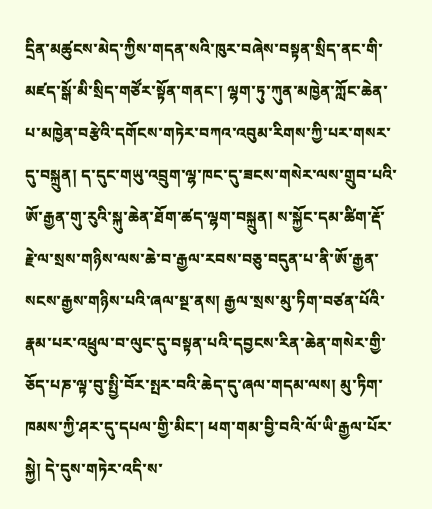དྲིན་མཚུངས་མེད་ཀྱིས་གདན་སའི་ཁུར་བཞེས་བསྟན་སྲིད་ནང་གི་མཛད་སྒོ་མི་སྲིད་གཙོར་སྟོན་གནང་། ལྷག་ཏུ་ཀུན་མཁྱེན་ཀློང་ཆེན་པ་མཁྱེན་བརྩེའི་དགོངས་གཏེར་བཀའ་འབུམ་རིགས་ཀྱི་པར་གསར་དུ་བསྐྲུན། ད་དུང་གཡུ་འབྲུག་ལྷ་ཁང་དུ་ཟངས་གསེར་ལས་གྲུབ་པའི་ཨོ་རྒྱན་གུ་རུའི་སྐུ་ཆེན་ཐོག་ཚད་ལྷག་བསྐྲུན། ས་སྐྱོང་དམ་ཚིག་རྡོ་རྗེ་ལ་སྲས་གཉིས་ལས་ཆེ་བ་རྒྱལ་རབས་བཅུ་བདུན་པ་ནི་ཨོ་རྒྱན་སངས་རྒྱས་གཉིས་པའི་ཞལ་སྔ་ནས། རྒྱལ་སྲས་མུ་ཏིག་བཙན་པོའི་རྣམ་པར་འཕྲུལ་བ་ལུང་དུ་བསྟན་པའི་དབྱངས་རིན་ཆེན་གསེར་གྱི་ཅོད་པཎ་ལྟ་བུ་སྤྱི་བོར་སྤར་བའི་ཆེད་དུ་ཞལ་གདམ་ལས། མུ་ཏིག་ཁམས་ཀྱི་ཤར་དུ་དཔལ་གྱི་མིང་། ཕག་གམ་བྱི་བའི་ལོ་ཡི་རྒྱལ་པོར་སྐྱེ། དེ་དུས་གཏེར་འདི་ས་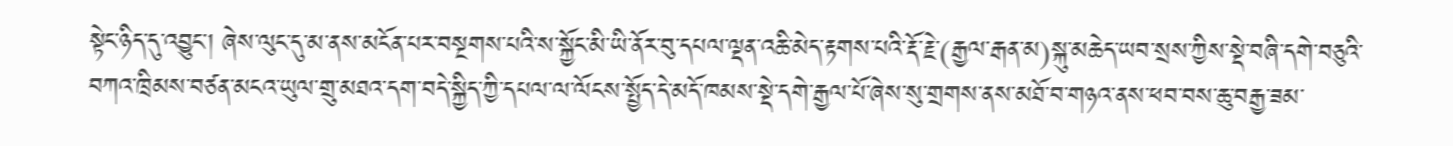སྟེང་ཉིད་དུ་འབྱུང་། ཞེས་ལུང་དུ་མ་ནས་མངོན་པར་བསྔགས་པའི་ས་སྐྱོང་མི་ཡི་ནོར་བུ་དཔལ་ལྡན་འཆི་མེད་རྟགས་པའི་རྡོ་རྗེ་(རྒྱལ་རྒན་མ)སྐུ་མཆེད་ཡབ་སྲས་ཀྱིས་སྡེ་བཞི་དགེ་བཅུའི་བཀའ་ཁྲིམས་བཙན་མངའ་ཡུལ་གྲུ་མཐའ་དག་བདེ་སྐྱིད་ཀྱི་དཔལ་ལ་ལོངས་སྤྱོད་དེ་མདོ་ཁམས་སྡེ་དགེ་རྒྱལ་པོ་ཞེས་སུ་གྲགས་ནས་མཐོ་བ་གཉའ་ནས་ཕབ་བས་ཆུ་བརྒྱ་ཟམ་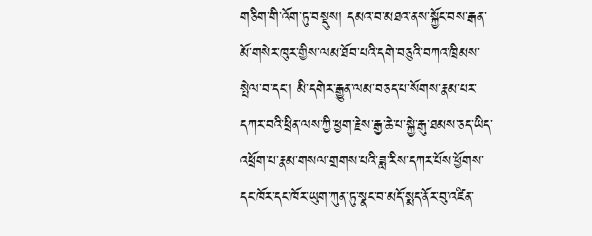གཅིག་གི་འོག་ཏུ་བསྡུས། དམའ་བ་མཐའ་ནས་སྐྱོང་བས་རྒན་མོ་གསེར་ཁུར་གྱིས་ལམ་ཐོབ་པའི་དགེ་བཅུའི་བཀའ་ཁྲིམས་སྤེལ་བ་དང་། མི་དགེར་རྒྱུན་ལམ་བཅད་པ་སོགས་རྣམ་པར་དཀར་བའི་ཕྲིན་ལས་ཀྱི་ཕྱག་རྗེས་རྒྱ་ཆེ་པ་སྐྱེ་རྒུ་ཐམས་ཅད་ཡིད་འཕྲོག་པ་རྣམ་གསལ་གྲགས་པའི་ཟླ་རིས་དཀར་པོས་ཕྱོགས་དང་ཁོར་དང་ཁོར་ཡུག་ཀུན་ཏུ་སྣང་བ་མདོ་སྨད་ནོར་བུ་འཛིན་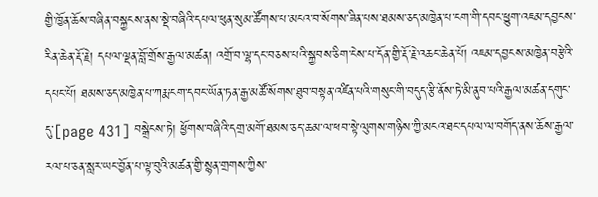གྱི་ཁྱོན་ཆོས་བཞིན་བསྐྱངས་ནས་སྡེ་བཞིའི་དཔལ་ཕུན་སུམ་ཚོགས་པ་མངའ་བ་སོགས་ཟིན་པས་ཐམས་ཅད་མཁྱེན་པ་ངག་གི་དབང་ཕྱུག་འཇམ་དབྱངས་རིན་ཆེན་རྡོ་རྗེ། དཔལ་ལྡན་བློ་གྲོས་རྒྱལ་མཚན། འགྲོ་བ་ལྷ་དང་བཅས་པའི་སྐྱབས་ཅིག་ངེས་པ་དོན་གྱི་རྡོ་རྗེ་འཆང་ཆེན་པོ། འཇམ་དབྱངས་མཁྱེན་བརྩེའི་དཔང་པོ། ཐམས་ཅད་མཁྱེན་པ་ཀརྨ་ངག་དབང་ཡོན་ཏན་རྒྱ་མཚོ་སོགས་ཐུབ་བསྟན་འཛིན་པའི་གསུང་གི་བདུད་རྩི་ནོས་ཏེ་མི་ནུབ་པའི་རྒྱལ་མཚན་དགུང་དུ་[page 431] བསྒྲེངས་ཏེ། ཕྱོགས་བཞིའི་དགྲ་མགོ་ཐམས་ཅད་ཆམ་ལ་ཕབ་སྟེ་ལུགས་གཉིས་ཀྱི་མངའ་ཐང་དཔལ་ལ་བགོད་ནས་ཆོས་རྒྱལ་རལ་པ་ཅན་སླར་ཡང་བྱོན་པ་ལྟ་བུའི་མཚན་གྱི་སྙན་གྲགས་ཀྱིས་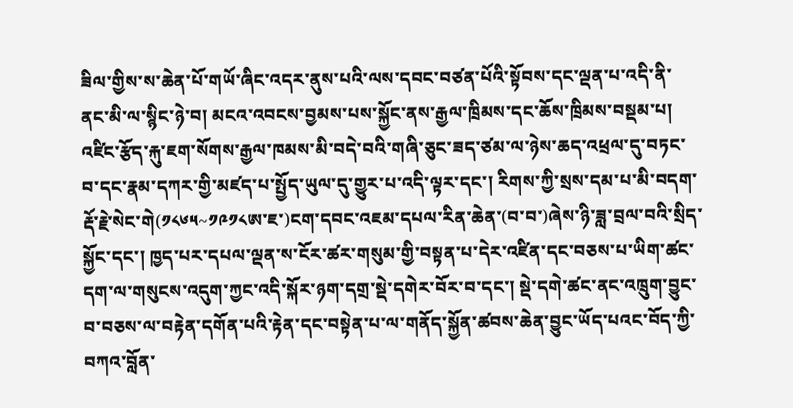ཟིལ་གྱིས་ས་ཆེན་པོ་གཡོ་ཞིང་འདར་ནུས་པའི་ལས་དབང་བཙན་པོའི་སྟོབས་དང་ལྡན་པ་འདི་ནི་ནང་མི་ལ་སྙིང་ཉེ་བ། མངའ་འབངས་བྱམས་པས་སྐྱོང་ནས་རྒྱལ་ཁྲིམས་དང་ཆོས་ཁྲིམས་བསྡམ་པ། འཛིང་རྩོད་རྐུ་ཇག་སོགས་རྒྱལ་ཁམས་མི་བདེ་བའི་གཞི་ཅུང་ཟད་ཙམ་ལ་ཉེས་ཆད་འཕྲལ་དུ་བཏང་བ་དང་རྣམ་དཀར་གྱི་མཛད་པ་སྤྱོད་ཡུལ་དུ་གྱུར་པ་འདི་ལྟར་དང་། རིགས་ཀྱི་སྲས་དམ་པ་མི་བདག་རྡོ་རྗེ་སེང་གེ(༡༨༦༥~༡༩༡༨ཨ་ཇ་)ངག་དབང་འཇམ་དཔལ་རིན་ཆེན་(བ་བ་)ཞེས་ཉི་ཟླ་བྲལ་བའི་སྲིད་སྐྱོང་དང་། ཁྱད་པར་དཔལ་ལྡན་ས་ངོར་ཚར་གསུམ་གྱི་བསྟན་པ་དེར་འཛིན་དང་བཅས་པ་ཡིག་ཚང་དག་ལ་གསུངས་འདུག་ཀྱང་འདི་སྐོར་ཉག་དགྲ་སྡེ་དགེར་བོར་བ་དང་། སྡེ་དགེ་ཚང་ནང་འཁྲུག་བྱུང་བ་བཅས་ལ་བརྟེན་དགོན་པའི་རྟེན་དང་བསྟེན་པ་ལ་གནོད་སྐྱོན་ཚབས་ཆེན་བྱུང་ཡོད་པའང་བོད་ཀྱི་བཀའ་བློན་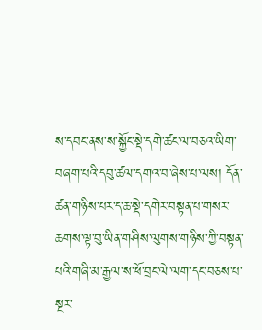ས་དབང་ནས་ས་སྐྱོང་སྡེ་དགེ་ཚང་ལ་བཅའ་ཡིག་བཞག་པའི་དབུ་ཚལ་དགའ་བ་ཞེས་པ་ལས། དོན་ཚན་གཉིས་པར་ད་ཆ་སྡེ་དགེར་བསྟན་པ་གསར་ཆགས་ལྟ་བུ་ཡིན་གཤིས་ལུགས་གཉིས་ཀྱི་བསྟན་པའི་གཞི་མ་རྒྱལ་ས་ཕོ་བྲང་ལེ་ལག་དང་བཅས་པ་སྔར་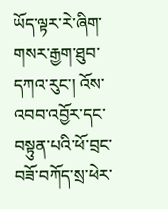ཡོད་ལྟར་རེ་ཞིག་གསར་རྒྱག་ཐུབ་དཀའ་རུང་། འོས་འབབ་འབྱོར་དང་བསྟུན་པའི་ཕོ་བྲང་བཟོ་བཀོད་སྲ་ཕེར་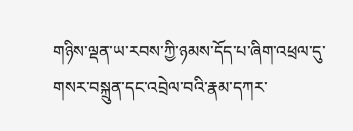གཉིས་ལྡན་ཡ་རབས་ཀྱི་ཉམས་དོད་པ་ཞིག་འཕྲལ་དུ་གསར་བསྐྲུན་དང་འབྲེལ་བའི་རྣམ་དཀར་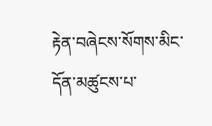རྟེན་བཞེངས་སོགས་མིང་དོན་མཚུངས་པ་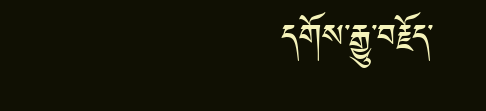དགོས་རྒྱུ་བརྗོད་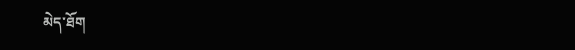མེད་ཐོག